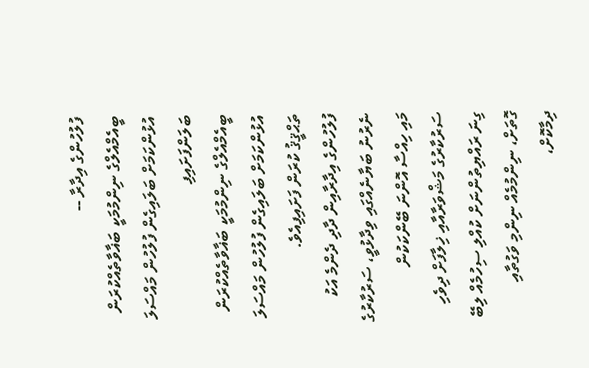ފުލުހުންގެ އިދާރާ --
ބީއެމްއެލްގެ ނިންމުމަކީ ބަޣާވާތެއްކުރަން އުޅުންކަމަށް ބަލައިގެން ފުލުހުން މައްސަލަ ބަލަންފަށައިފި
ބީއެމްއެލްގެ ނިންމުމަކީ ބަޣާވާތެއްކުރަން އުޅުންކަމަށް ބަލައިގެން ފުލުހުން މައްސަލަ ތަޙްޤީޤު ކުރަން ފަށައިފިއެވެ.
ފުލުހުންގެ އިދާރާއިން ދާދި ދެންމެ އަކު ނެރުނު ބަޔާނެއްގައި ވިދާޅުވީ، ސަރުކާރުގެ މައި ހިއްސާ އޮންނަ ބޭންކަކުން ސަރުކާރުގެ މަޝްވަރާއާއި ޚިލާފަށް ދިވެހި ގިނަ ރައްޔިތުންނަށް ކުއްލި ސިހުމެއް ލިބޭ ގޮތަށް، ނިންމުމެއް ނިންމި ވަގުތާއި ދިމާކޮށް،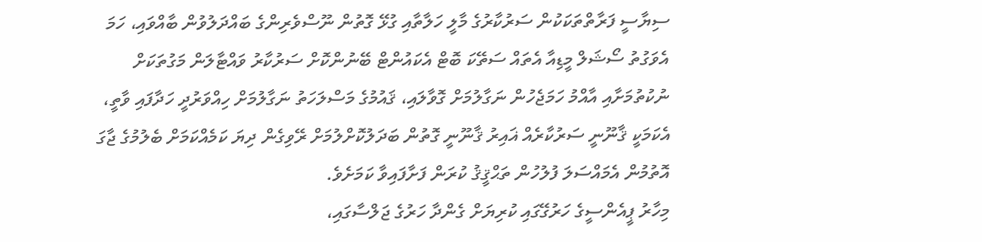ސިޔާސީ ފަރާތްތަކަކުން ސަރުކާރުގެ މާލީ ހަލާތާއި ގުޅޭ ގޮތުން ނޫސްވެރިންގެ ބައްދަލުވުން ބާއްވައި، ހަމަ އެވަގުތު ސޯޝަލް މީޑިއާ އެތައް ސަތޭކަ ބޮޓް އެކައުންޓް ބޭނުންކޮށް ސަރުކާރު ވައްޓާލަން މަގުތަކަށް ނުކުތުމަށާއި އާއްމު ހަމަޖެހުން ނަގާލުމަށް ގޮވާލައި، ޤައުމުގެ މަސްލަހަތު ނަގާލުމަށް ހިއްވަރުދީ ހަދާފައި ވާތީ، އެކަމަކީ ޤާނޫނީ ސަރުކާރެއް ޣައިރު ޤާނޫނީ ގޮތުން ބަދަލުކޮށްލުމަށް ރޭވިގެން ދިޔަ ކަމެއްކަމަށް ބެލުމުގެ ޖާގަ އޮތުމުން އެމައްސަލަ ފުލުހުން ތަޙްޤީޤު ކުރަން ފަށާފައިވާ ކަމަށެވެ.
މިހާރު ޕީއެންސީގެ ހަރުގޭގައި ކުރިޔަށް ގެންދާ ހަރުގެ ޖަލްސާގައި،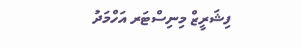ފިޝަރީޒް މިނިސްޓަރ އަހްމަދު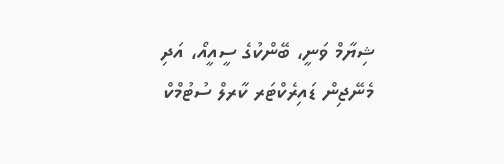ޝިޔާމް ވަނީ، ބޭންކުގެ ސީއީއޯ، އަދި މެނޭޖިން ޑައިރެކްޓަރ ކާރލް ސުޓުމްކް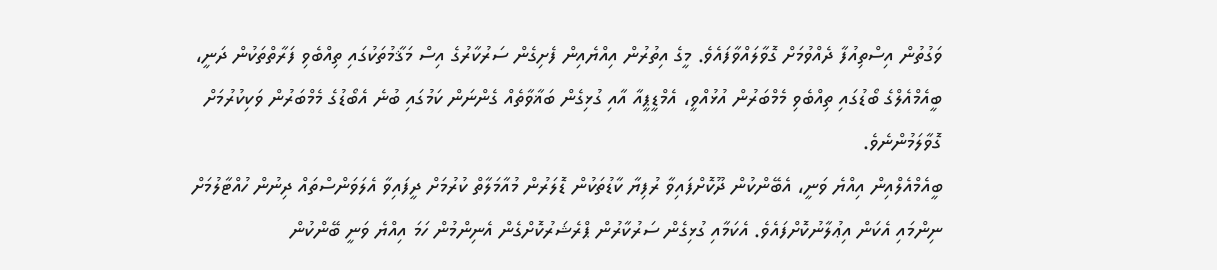ވަގުތުން އިސްތިއުފާ ދެއްވުމަށް ގޮވާލައްވާފައެވެ. މީގެ އިތުރުން އިއްޔެއިން ފެށިގެން ސަރުކާރުގެ އިސް މަޤާމުތަކުގައި ތިއްބެވި ފަރާތްތަކުން ދަނީ، ބީއެމްއެލްގެ ބޯޑުގައި ތިއްބެވި މެމްބަރުން އުޅުއްވީ، އެމްޑީޕީއާ އާއި ގުޅިގެން ބަޣާވާތެއް ގެންނަން ކަމުގައި ބުނެ އެބޯޑުގެ މެމްބަރުން ވަކިކުރުމަށް ގޮވާލަމުންނެވެ.
ބީއެމްއެލްއިން އިއްޔެ ވަނީ، އެބޭންކުން ދޫކޮށްފައިވާ ރުފިޔާ ކާޑުތަކުން ޑޮލަރުން މުއާމަލާތް ކުރުމަށް ދީފައިވާ އެލަވަންސްތައް ދިނުން ހުއްޓާލުމަށް ނިންމައި އެކަން އިޢުލާނުކޮށްފައެވެ. އެކަމާއި ގުޅިގެން ސަރުކާރުން ޕްރެޝަރުކޮށްގެން އެނިންމުން ހަމަ އިއްޔެ ވަނީ ބޭންކުން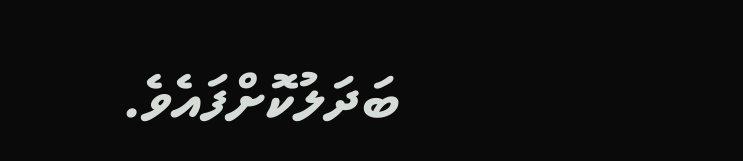ބަދަލުކޮށްފައެވެ.